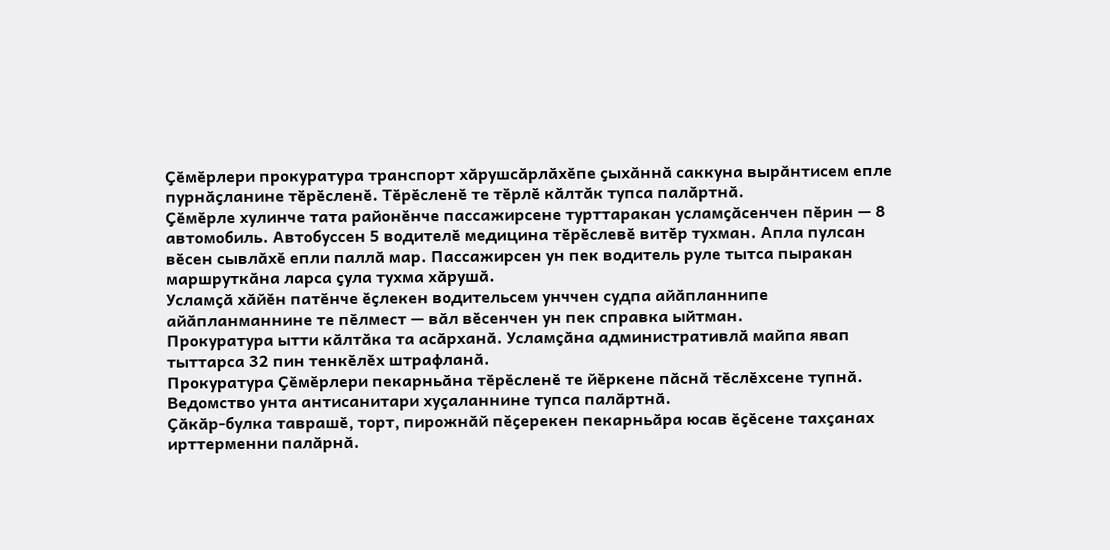Ҫӗмӗрлери прокуратура транспорт хӑрушсӑрлӑхӗпе ҫыхӑннӑ саккуна вырӑнтисем епле пурнӑҫланине тӗрӗсленӗ. Тӗрӗсленӗ те тӗрлӗ кӑлтӑк тупса палӑртнӑ.
Ҫӗмӗрле хулинче тата районӗнче пассажирсене турттаракан усламҫӑсенчен пӗрин — 8 автомобиль. Автобуссен 5 водителӗ медицина тӗрӗслевӗ витӗр тухман. Апла пулсан вӗсен сывлӑхӗ епли паллӑ мар. Пассажирсен ун пек водитель руле тытса пыракан маршруткӑна ларса ҫула тухма хӑрушӑ.
Усламҫӑ хӑйӗн патӗнче ӗҫлекен водительсем унччен судпа айӑпланнипе айӑпланманнине те пӗлмест — вӑл вӗсенчен ун пек справка ыйтман.
Прокуратура ытти кӑлтӑка та асӑрханӑ. Усламҫӑна административлӑ майпа явап тыттарса 32 пин тенкӗлӗх штрафланӑ.
Прокуратура Ҫӗмӗрлери пекарньӑна тӗрӗсленӗ те йӗркене пӑснӑ тӗслӗхсене тупнӑ. Ведомство унта антисанитари хуҫаланнине тупса палӑртнӑ.
Ҫӑкӑр-булка таврашӗ, торт, пирожнӑй пӗҫерекен пекарньӑра юсав ӗҫӗсене тахҫанах ирттерменни палӑрнӑ.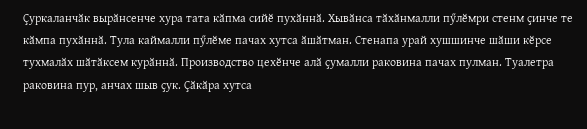Ҫуркаланчӑк вырӑнсенче хура тата кӑпма сийӗ пухӑннӑ. Хывӑнса тӑхӑнмалли пӳлӗмри стенм ҫинче те кӑмпа пухӑннӑ. Тула каймалли пӳлӗме пачах хутса ӑшӑтман. Стенапа урай хушшинче шӑши кӗрсе тухмалӑх шӑтӑксем курӑннӑ. Производство цехӗнче алӑ ҫумалли раковина пачах пулман. Туалетра раковина пур, анчах шыв ҫук. Ҫӑкӑра хутса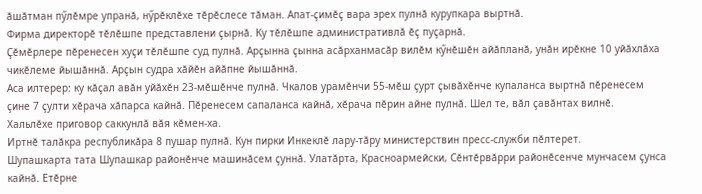ӑшӑтман пӳлӗмре упранӑ, нӳрӗклӗхе тӗрӗслесе тӑман. Апат-ҫимӗҫ вара эрех пулнӑ курупкара выртнӑ.
Фирма директорӗ тӗлӗшпе представлени ҫырнӑ. Ку тӗлӗшпе административлӑ ӗҫ пуҫарнӑ.
Ҫӗмӗрлере пӗренесен хуҫи тӗлӗшпе суд пулнӑ. Арҫынна ҫынна асӑрханмасӑр вилӗм кӳнӗшӗн айӑпланӑ, унӑн ирӗкне 10 уйӑхлӑха чикӗлеме йышӑннӑ. Арҫын судра хӑйӗн айӑпне йышӑннӑ.
Аса илтерер: ку кӑҫал авӑн уйӑхӗн 23-мӗшӗнче пулнӑ. Чкалов урамӗнчи 55-мӗш ҫурт ҫывӑхӗнче купаланса выртнӑ пӗренесем ҫине 7 ҫулти хӗрача хӑпарса кайнӑ. Пӗренесем сапаланса кайнӑ, хӗрача пӗрин айне пулнӑ. Шел те, вӑл ҫавӑнтах вилнӗ.
Хальлӗхе приговор саккунлӑ вӑя кӗмен-ха.
Иртнӗ талӑкра республикӑра 8 пушар пулнӑ. Кун пирки Инкеклӗ лару-тӑру министерствин пресс-служби пӗлтерет.
Шупашкарта тата Шупашкар районӗнче машинӑсем ҫуннӑ. Улатӑрта, Красноармейски, Сӗнтӗрвӑрри районӗсенче мунчасем ҫунса кайнӑ. Етӗрне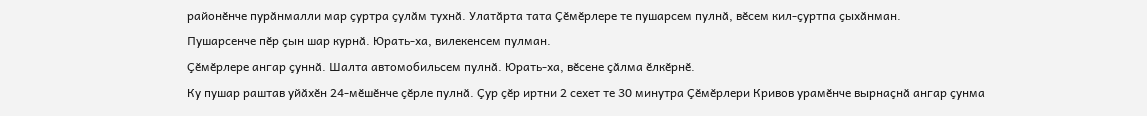районӗнче пурӑнмалли мар ҫуртра ҫулӑм тухнӑ. Улатӑрта тата Ҫӗмӗрлере те пушарсем пулнӑ, вӗсем кил-ҫуртпа ҫыхӑнман.
Пушарсенче пӗр ҫын шар курнӑ. Юрать-ха, вилекенсем пулман.
Ҫӗмӗрлере ангар ҫуннӑ. Шалта автомобильсем пулнӑ. Юрать-ха, вӗсене ҫӑлма ӗлкӗрнӗ.
Ку пушар раштав уйӑхӗн 24-мӗшӗнче ҫӗрле пулнӑ. Ҫур ҫӗр иртни 2 сехет те 30 минутра Ҫӗмӗрлери Кривов урамӗнче вырнаҫнӑ ангар ҫунма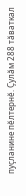пуҫланине пӗлтернӗ. Ҫулӑм 288 тӑваткал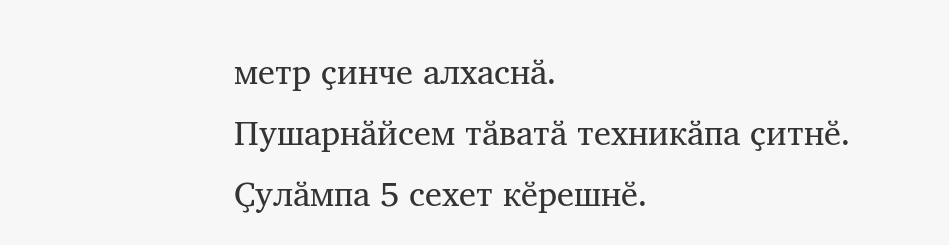метр ҫинче алхаснӑ.
Пушарнӑйсем тӑватӑ техникӑпа ҫитнӗ. Ҫулӑмпа 5 сехет кӗрешнӗ.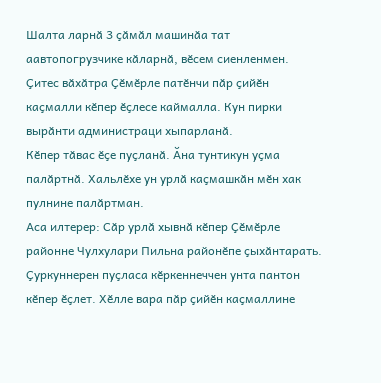Шалта ларнӑ 3 ҫӑмӑл машинӑа тат аавтопогрузчике кӑларнӑ, вӗсем сиенленмен.
Ҫитес вӑхӑтра Ҫӗмӗрле патӗнчи пӑр ҫийӗн каҫмалли кӗпер ӗҫлесе каймалла. Кун пирки вырӑнти администраци хыпарланӑ.
Кӗпер тӑвас ӗҫе пуҫланӑ. Ӑна тунтикун уҫма палӑртнӑ. Хальлӗхе ун урлӑ каҫмашкӑн мӗн хак пулнине палӑртман.
Аса илтерер: Сӑр урлӑ хывнӑ кӗпер Ҫӗмӗрле районне Чулхулари Пильна районӗпе ҫыхӑнтарать. Ҫуркуннерен пуҫласа кӗркеннеччен унта пантон кӗпер ӗҫлет. Хӗлле вара пӑр ҫийӗн каҫмаллине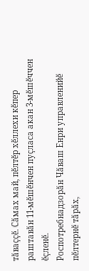тӑваҫҫӗ. Сӑмах май, пӗлтӗр хӗллехи кӗпер раштавӑн 11-мӗшӗнчен пуҫласа акан 3-мӗшӗччен ӗҫленӗ.
Роспотребнадзорӑн Чӑваш Енри управленийӗ пӗлтернӗ тӑрӑх,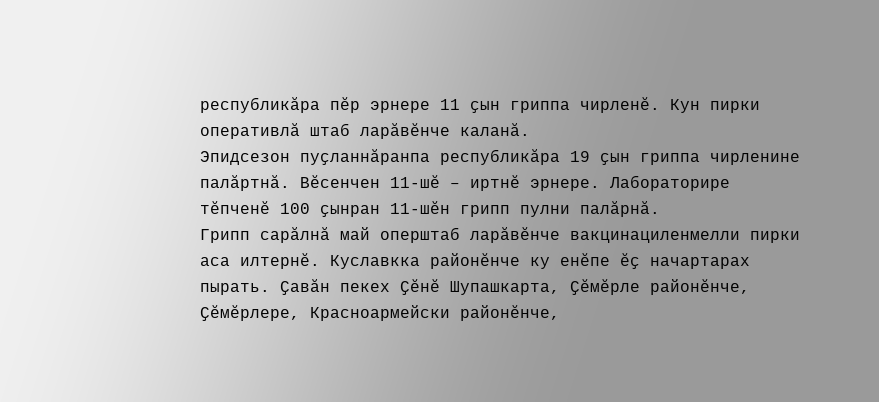республикӑра пӗр эрнере 11 ҫын гриппа чирленӗ. Кун пирки оперативлӑ штаб ларӑвӗнче каланӑ.
Эпидсезон пуҫланнӑранпа республикӑра 19 ҫын гриппа чирленине палӑртнӑ. Вӗсенчен 11-шӗ – иртнӗ эрнере. Лабораторире тӗпченӗ 100 ҫынран 11-шӗн грипп пулни палӑрнӑ.
Грипп сарӑлнӑ май оперштаб ларӑвӗнче вакцинациленмелли пирки аса илтернӗ. Куславкка районӗнче ку енӗпе ӗҫ начартарах пырать. Ҫавӑн пекех Ҫӗнӗ Шупашкарта, Ҫӗмӗрле районӗнче, Ҫӗмӗрлере, Красноармейски районӗнче,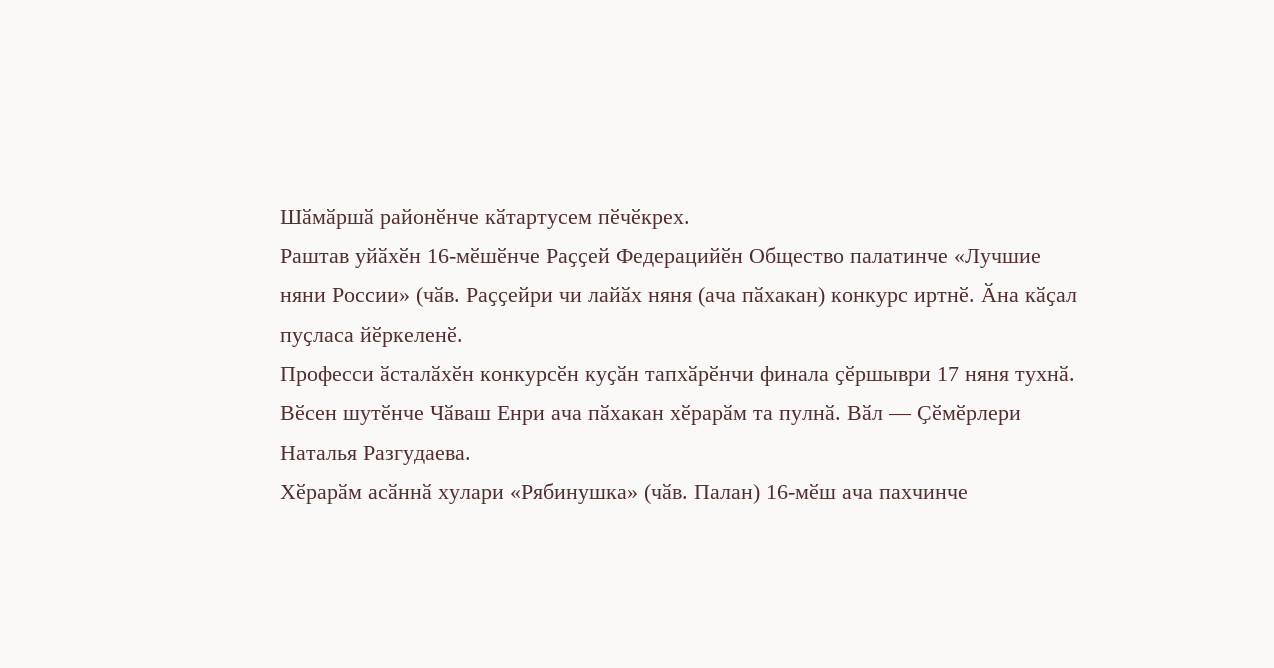Шӑмӑршӑ районӗнче кӑтартусем пӗчӗкрех.
Раштав уйӑхӗн 16-мӗшӗнче Раҫҫей Федерацийӗн Общество палатинче «Лучшие няни России» (чӑв. Раҫҫейри чи лайӑх няня (ача пӑхакан) конкурс иртнӗ. Ӑна кӑҫал пуҫласа йӗркеленӗ.
Професси ӑсталӑхӗн конкурсӗн куҫӑн тапхӑрӗнчи финала ҫӗршыври 17 няня тухнӑ. Вӗсен шутӗнче Чӑваш Енри ача пӑхакан хӗрарӑм та пулнӑ. Вӑл — Ҫӗмӗрлери Наталья Разгудаева.
Хӗрарӑм асӑннӑ хулари «Рябинушка» (чӑв. Палан) 16-мӗш ача пахчинче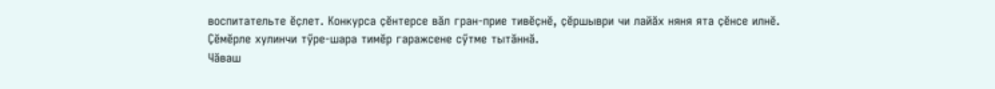воспитательте ӗҫлет. Конкурса ҫӗнтерсе вӑл гран-прие тивӗҫнӗ, ҫӗршыври чи лайӑх няня ята ҫӗнсе илнӗ.
Ҫӗмӗрле хулинчи тӳре-шара тимӗр гаражсене сӳтме тытӑннӑ.
Чӑваш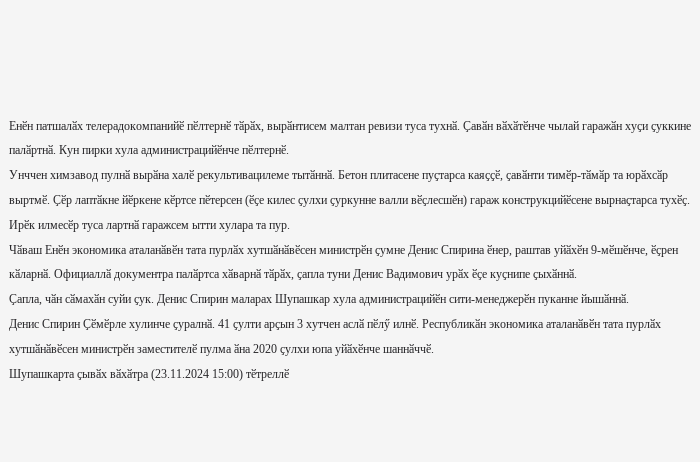Енӗн патшалӑх телерадокомпанийӗ пӗлтернӗ тӑрӑх, вырӑнтисем малтан ревизи туса тухнӑ. Ҫавӑн вӑхӑтӗнче чылай гаражӑн хуҫи ҫуккине палӑртнӑ. Кун пирки хула администрацийӗнче пӗлтернӗ.
Унччен химзавод пулнӑ вырӑна халӗ рекультивацилеме тытӑннӑ. Бетон плитасене пуҫтарса каяҫҫӗ, ҫавӑнти тимӗр-тӑмӑр та юрӑхсӑр выртмӗ. Ҫӗр лаптӑкне йӗркене кӗртсе пӗтерсен (ӗҫе килес ҫулхи ҫуркунне валли вӗҫлесшӗн) гараж конструкцийӗсене вырнаҫтарса тухӗҫ.
Ирӗк илмесӗр туса лартнӑ гаражсем ытти хулара та пур.
Чӑваш Енӗн экономика аталанӑвӗн тата пурлӑх хутшӑнӑвӗсен министрӗн ҫумне Денис Спирина ӗнер, раштав уйӑхӗн 9-мӗшӗнче, ӗҫрен кӑларнӑ. Официаллӑ документра палӑртса хӑварнӑ тӑрӑх, ҫапла туни Денис Вадимович урӑх ӗҫе куҫнипе ҫыхӑннӑ.
Ҫапла, чӑн сӑмахӑн суйи ҫук. Денис Спирин маларах Шупашкар хула администрацийӗн сити-менеджерӗн пуканне йышӑннӑ.
Денис Спирин Ҫӗмӗрле хулинче ҫуралнӑ. 41 ҫулти арҫын 3 хутчен аслӑ пӗлӳ илнӗ. Республикӑн экономика аталанӑвӗн тата пурлӑх хутшӑнӑвӗсен министрӗн заместителӗ пулма ӑна 2020 ҫулхи юпа уйӑхӗнче шаннӑччӗ.
Шупашкарта ҫывӑх вӑхӑтра (23.11.2024 15:00) тӗтреллӗ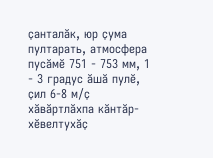ҫанталӑк, юр ҫума пултарать, атмосфера пусӑмӗ 751 - 753 мм, 1 - 3 градус ӑшӑ пулӗ, ҫил 6-8 м/ҫ хӑвӑртлӑхпа кӑнтӑр-хӗвелтухӑҫ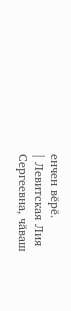енчен вӗрӗ.
| Левитская Лия Сергеевна, чӑваш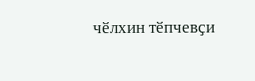чӗлхин тӗпчевҫи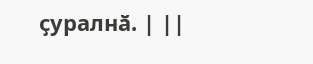ҫуралнӑ. | ||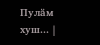Пулӑм хуш... |